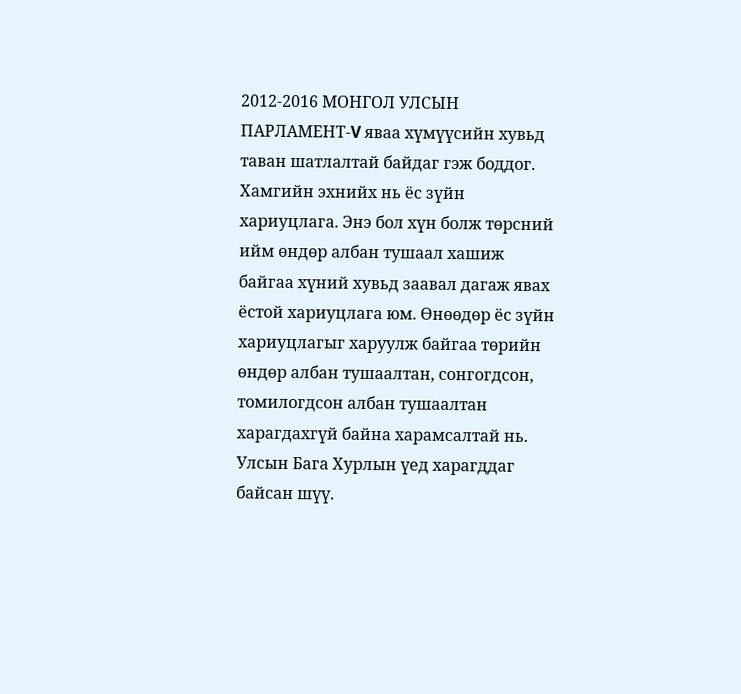2012-2016 МОНГОЛ УЛСЫН ПАРЛАМЕНТ-V яваа хүмүүсийн хувьд таван шатлалтай байдаг гэж боддог. Хамгийн эхнийх нь ёс зүйн хариуцлага. Энэ бол хүн болж төрсний ийм өндөр албан тушаал хашиж байгаа хүний хувьд заавал дагаж явах ёстой хариуцлага юм. Өнөөдөр ёс зүйн хариуцлагыг харуулж байгаа төрийн өндөр албан тушаалтан, сонгогдсон, томилогдсон албан тушаалтан харагдахгүй байна харамсалтай нь. Улсын Бага Хурлын үед харагддаг байсан шүү.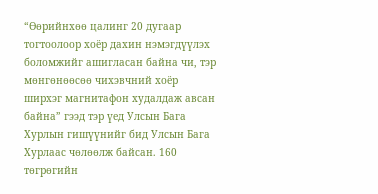“Өөрийнхөө цалинг 20 дугаар тогтоолоор хоёр дахин нэмэгдүүлэх боломжийг ашигласан байна чи, тэр мөнгөнөөсөө чихэвчний хоёр ширхэг магнитафон худалдаж авсан байна” гээд тэр үед Улсын Бага Хурлын гишүүнийг бид Улсын Бага Хурлаас чөлөөлж байсан. 160 төгрөгийн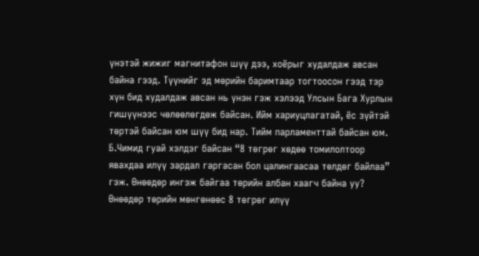үнэтэй жижиг магнитафон шүү дээ, хоёрыг худалдаж авсан байна гээд. Түүнийг эд мөрийн баримтаар тогтоосон гээд тэр хүн бид худалдаж авсан нь үнэн гэж хэлээд Улсын Бага Хурлын гишүүнээс чөлөөлөгдөж байсан. Ийм хариуцлагатай, ёс зүйтэй төртэй байсан юм шүү бид нар. Тийм парламенттай байсан юм. Б.Чимид гуай хэлдэг байсан “8 төгрөг хөдөө томилолтоор явахдаа илүү зардал гаргасан бол цалингаасаа төлдөг байлаа” гэж. Өнөөдөр ингэж байгаа төрийн албан хаагч байна уу? Өнөөдөр төрийн мөнгөнөөс 8 төгрөг илүү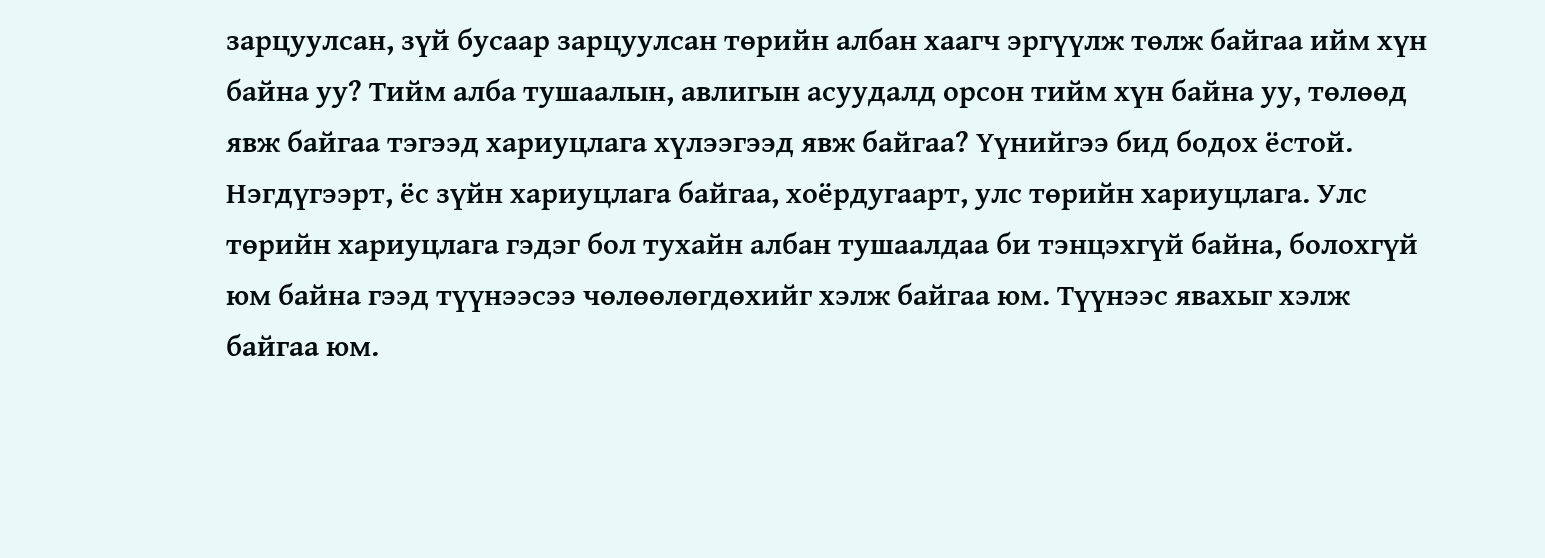зарцуулсан, зүй бусаар зарцуулсан төрийн албан хаагч эргүүлж төлж байгаа ийм хүн байна уу? Тийм алба тушаалын, авлигын асуудалд орсон тийм хүн байна уу, төлөөд явж байгаа тэгээд хариуцлага хүлээгээд явж байгаа? Үүнийгээ бид бодох ёстой. Нэгдүгээрт, ёс зүйн хариуцлага байгаа, хоёрдугаарт, улс төрийн хариуцлага. Улс төрийн хариуцлага гэдэг бол тухайн албан тушаалдаа би тэнцэхгүй байна, болохгүй юм байна гээд түүнээсээ чөлөөлөгдөхийг хэлж байгаа юм. Түүнээс явахыг хэлж байгаа юм.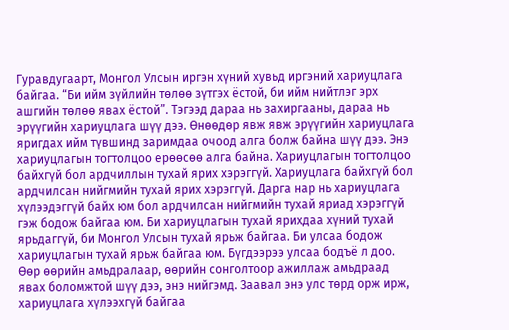Гуравдугаарт, Монгол Улсын иргэн хүний хувьд иргэний хариуцлага байгаа. “Би ийм зүйлийн төлөө зүтгэх ёстой, би ийм нийтлэг эрх ашгийн төлөө явах ёстой”. Тэгээд дараа нь захиргааны, дараа нь эрүүгийн хариуцлага шүү дээ. Өнөөдөр явж явж эрүүгийн хариуцлага яригдах ийм түвшинд заримдаа очоод алга болж байна шүү дээ. Энэ хариуцлагын тогтолцоо ерөөсөө алга байна. Хариуцлагын тогтолцоо байхгүй бол ардчиллын тухай ярих хэрэггүй. Хариуцлага байхгүй бол ардчилсан нийгмийн тухай ярих хэрэггүй. Дарга нар нь хариуцлага хүлээдэггүй байх юм бол ардчилсан нийгмийн тухай яриад хэрэггүй гэж бодож байгаа юм. Би хариуцлагын тухай ярихдаа хүний тухай ярьдаггүй, би Монгол Улсын тухай ярьж байгаа. Би улсаа бодож хариуцлагын тухай ярьж байгаа юм. Бүгдээрээ улсаа бодъё л доо. Өөр өөрийн амьдралаар, өөрийн сонголтоор ажиллаж амьдраад явах боломжтой шүү дээ, энэ нийгэмд. Заавал энэ улс төрд орж ирж, хариуцлага хүлээхгүй байгаа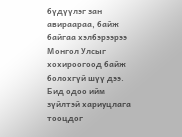бүдүүлэг зан авираараа, байж байгаа хэлбэрээрээ Монгол Улсыг хохироогоод байж болохгүй шүү дээ. Бид одоо ийм зүйлтэй хариуцлага тооцдог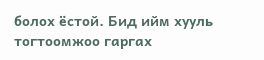болох ёстой. Бид ийм хууль тогтоомжоо гаргах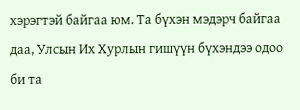хэрэгтэй байгаа юм. Та бүхэн мэдэрч байгаа даа, Улсын Их Хурлын гишүүн бүхэндээ одоо би та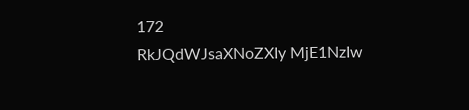172
RkJQdWJsaXNoZXIy MjE1NzIw